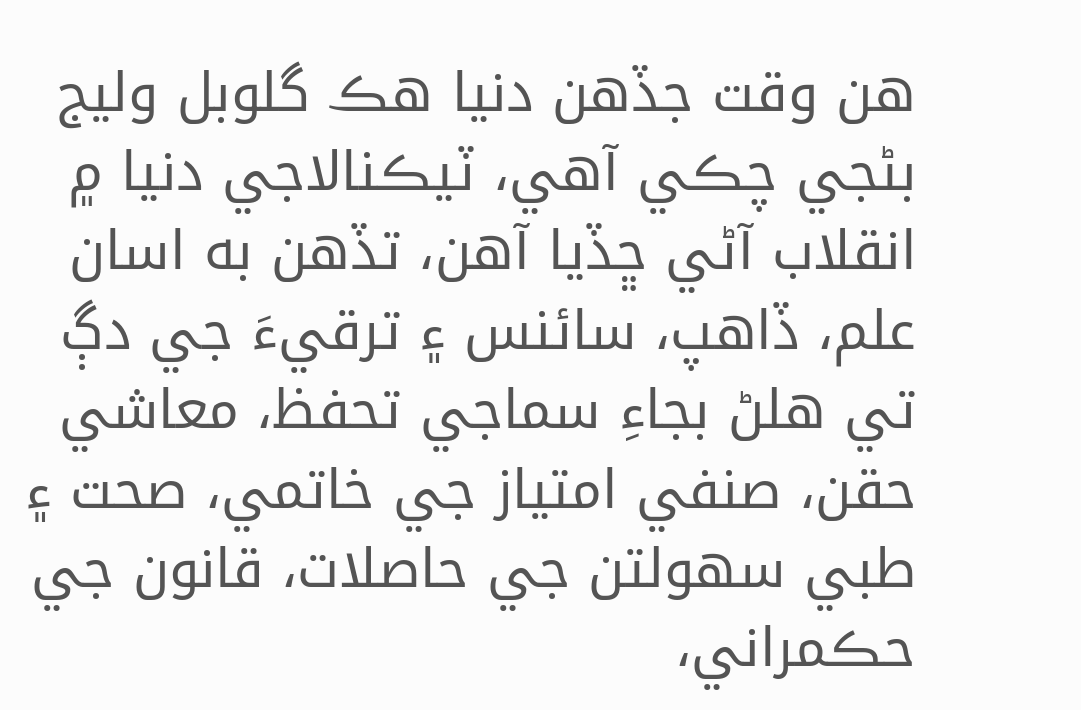هن وقت جڏهن دنيا هڪ گلوبل وليج بڻجي چڪي آهي، ٽيڪنالاجي دنيا ۾ انقلاب آڻي ڇڏيا آهن، تڏهن به اسان علم، ڏاهپ، سائنس ۽ ترقيءَ جي دڳ تي هلڻ بجاءِ سماجي تحفظ، معاشي حقن، صنفي امتياز جي خاتمي، صحت ۽ طبي سھولتن جي حاصلات، قانون جي حڪمراني،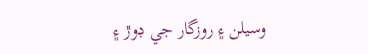وسيلن ۽ روزگار جي ڊوڙ ۽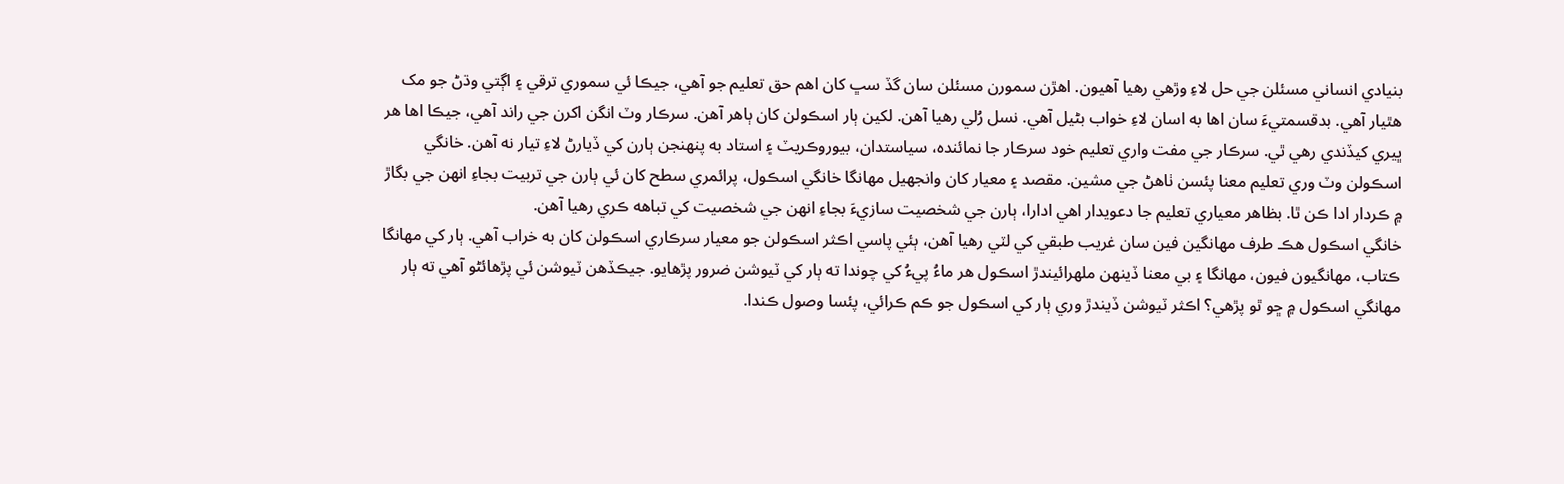بنيادي انساني مسئلن جي حل لاءِ وڙهي رهيا آهيون. اهڙن سمورن مسئلن سان گڏ سڀ کان اهم حق تعليم جو آهي، جيڪا ئي سموري ترقي ۽ اڳتي وڌڻ جو مک هٿيار آهي. بدقسمتيءَ سان اها به اسان لاءِ خواب بڻيل آهي. نسل رُلي رهيا آهن. لکين ٻار اسڪولن کان ٻاهر آهن. سرڪار وٽ انگن اکرن جي راند آهي، جيڪا اها هر ڀيري کيڏندي رهي ٿي. سرڪار جي مفت واري تعليم خود سرڪار جا نمائنده، سياستدان، بيوروڪريٽ ۽ استاد به پنھنجن ٻارن کي ڏيارڻ لاءِ تيار نه آهن. خانگي اسڪولن وٽ وري تعليم معنا پئسن ٺاهڻ جي مشين. مقصد ۽ معيار کان وانجهيل مھانگا خانگي اسڪول، پرائمري سطح کان ئي ٻارن جي تربيت بجاءِ انهن جي بگاڙ ۾ ڪردار ادا ڪن ٿا. بظاهر معياري تعليم جا دعويدار اهي ادارا، ٻارن جي شخصيت سازيءَ بجاءِ انهن جي شخصيت کي تباهه ڪري رهيا آهن.
خانگي اسڪول هڪ طرف مهانگين فين سان غريب طبقي کي لٽي رهيا آهن، ٻئي پاسي اڪثر اسڪولن جو معيار سرڪاري اسڪولن کان به خراب آهي. ٻار کي مھانگا ڪتاب، مھانگيون فيون، مھانگا ۽ بي معنا ڏينھن ملهرائيندڙ اسڪول هر ماءُ پيءُ کي چوندا ته ٻار کي ٽيوشن ضرور پڙهايو. جيڪڏهن ٽيوشن ئي پڙهائڻو آهي ته ٻار مھانگي اسڪول ۾ ڇو ٿو پڙهي؟ اڪثر ٽيوشن ڏيندڙ وري ٻار کي اسڪول جو ڪم ڪرائي، پئسا وصول ڪندا.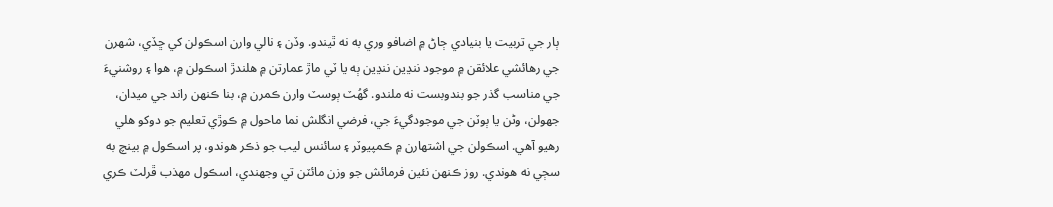ٻار جي تربيت يا بنيادي ڄاڻ ۾ اضافو وري به نه ٿيندو. وڏن ۽ نالي وارن اسڪولن کي ڇڏي، شھرن جي رهائشي علائقن ۾ موجود ننڍين ننڍين ٻه يا ٽي ماڙ عمارتن ۾ هلندڙ اسڪولن ۾، هوا ۽ روشنيءَ جي مناسب گذر جو بندوبست نه ملندو. گهُٽ ٻوسٽ وارن ڪمرن ۾، بنا ڪنھن راند جي ميدان، جهولن، وڻن يا ٻوٽن جي موجودگيءَ جي، فرضي انگلش نما ماحول ۾ ڪوڙي تعليم جو دوکو هلي رهيو آهي. اسڪولن جي اشتھارن ۾ ڪمپيوٽر ۽ سائنس ليب جو ذڪر هوندو، پر اسڪول ۾ بينچ به سڄي نه هوندي. روز ڪنھن نئين فرمائش جو وزن مائٽن تي وجهندي، اسڪول مھذب ڦرلٽ ڪري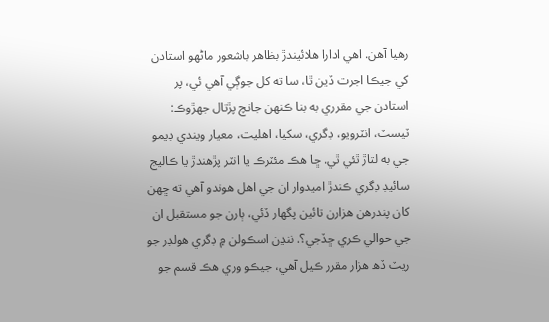رهيا آهن. اهي ادارا هلائيندڙ بظاهر باشعور ماڻهو استادن کي جيڪا اجرت ڏين ٿا، سا ته کل جوڳي آهي ئي، پر استادن جي مقرري به بنا ڪنھن جانچ پڙتال جھڙوڪ: ٽيسٽ، انٽرويو، ڊگري، سکيا، اهليت، معيار ويندي ڊيمو جي به لتاڙ ٿئي ٿي. ڇا هڪ مئٽرڪ يا انٽر پڙهندڙ يا ڪاليج سائيڊ ڊگري ڪندڙ اميدوار ان جي اهل هوندو آهي ته ڇھن کان پندرھن هزارن تائين پگهار ڏئي، ٻارن جو مستقبل ان جي حوالي ڪري ڇڏجي؟. ننڍن اسڪولن ۾ ڊگري هولڊر جو ريٽ ڏھ هزار مقرر ڪيل آهي، جيڪو وري هڪ قسم جو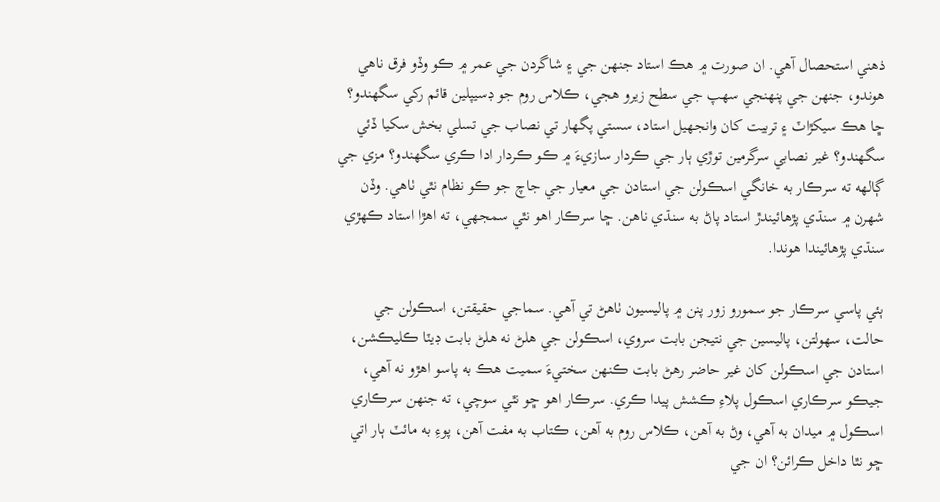ذهني استحصال آهي. ان صورت ۾ هڪ استاد جنھن جي ۽ شاگردن جي عمر ۾ ڪو وڏو فرق ناهي هوندو، جنھن جي پنھنجي سھپ جي سطح زيرو هجي، ڪلاس روم جو ڊسيپلين قائم رکي سگهندو؟ ڇا هڪ سيکڙاٽ ۽ تربيت کان وانجهيل استاد، سستي پگهار تي نصاب جي تسلي بخش سکيا ڏئي سگهندو؟ غير نصابي سرگرمين توڙي ٻار جي ڪردار سازيءَ ۾ ڪو ڪردار ادا ڪري سگهندو؟ مزي جي ڳالهه ته سرڪار به خانگي اسڪولن جي استادن جي معيار جي جاچ جو ڪو نظام نٿي ٺاهي. وڏن شھرن ۾ سنڌي پڙهائيندڙ استاد پاڻ به سنڌي ناهن. ڇا سرڪار اهو نٿي سمجهي، ته اهڙا استاد ڪھڙي سنڌي پڙهائيندا هوندا.

ٻئي پاسي سرڪار جو سمورو زور پنن ۾ پاليسيون ٺاهڻ تي آهي. سماجي حقيقتن، اسڪولن جي حالت، سھولتن، پاليسين جي نتيجن بابت سروي، اسڪولن جي هلڻ نه هلڻ بابت ڊيٽا ڪليڪشن، استادن جي اسڪولن کان غير حاضر رهڻ بابت ڪنھن سختيءَ سميت هڪ به پاسو اهڙو نه آهي، جيڪو سرڪاري اسڪول پلاءِ ڪشش پيدا ڪري. سرڪار اهو ڇو نٿي سوچي، ته جنھن سرڪاري اسڪول ۾ ميدان به آهي، وڻ به آهن، ڪلاس روم به آهن، ڪتاب به مفت آهن، پوءِ به مائٽ ٻار اتي ڇو نٿا داخل ڪرائن؟ ان جي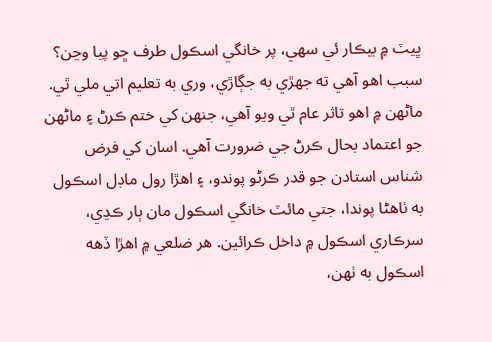ڀيٽ ۾ بيڪار ئي سھي، پر خانگي اسڪول طرف ڇو پيا وڃن؟ سبب اهو آهي ته جھڙي به جڳاڙي، وري به تعليم اتي ملي ٿي. ماڻهن ۾ اهو تاثر عام ٿي ويو آهي، جنھن کي ختم ڪرڻ ۽ ماڻهن جو اعتماد بحال ڪرڻ جي ضرورت آهي. اسان کي فرض شناس استادن جو قدر ڪرڻو پوندو، ۽ اهڙا رول ماڊل اسڪول به ٺاهڻا پوندا، جتي مائٽ خانگي اسڪول مان ٻار ڪڍي، سرڪاري اسڪول ۾ داخل ڪرائين. هر ضلعي ۾ اهڙا ڏهه اسڪول به ٺھن،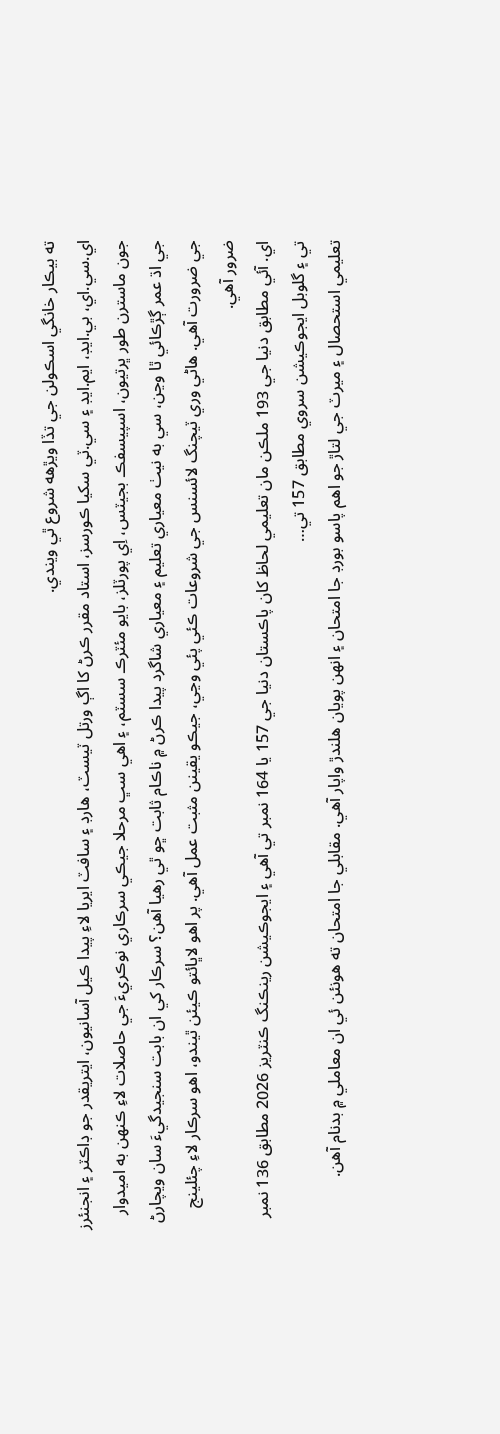ته بيڪار خانگي اسڪولن جي تڏا ويڙهه شروع ٿي ويندي.
اي.سي.اي، بي.ايڊ، ايم.ايڊ ۽ سي.ٽي سکيا ڪورسز، استاد مقرر ڪرڻ کا اڳ ورتل ٽيسٽ، هارڊ ۽ سافٽ ايريا لاءِ پيدا ڪيل آسانيون، ايتريقدر جو ڊاڪٽر ۽ انجنئرز جون ماسترن طور ڀرتيون، اسپيسفڪ بجيٽس، اِي پورٽلز، بايو مئٽرڪ سسٽم، ۽ اهي سڀ مرحلا جيڪي سرڪاري نوڪريءَ جي حاصلات لاءِ ڪنھن به اميدوار جي اڌ عمر ڳڙڪائي ٿا وڃن، سي به نيٺ معياري تعليم ۽ معياري شاگرد پيدا ڪرڻ ۾ ناڪام ثابت ڇو ٿي رهيا آهن؟ سرڪار کي ان بابت سنجيدگيءَ سان ويچارڻ جي ضرورت آهي. هاڻي وري ٽيچنگ لائسنس جي شروعات ڪئي پئي وڃي، جيڪو يقينن مثبت عمل آهي. پر اهو لاڀائتو ڪيئن ٿيندو، اهو سرڪار لاءِ چئلينج ضرور آهي.
اي. آئي مطابق دنيا جي 193 ملڪن مان تعليمي لحاظ کان پاڪستان دنيا جي 157 يا 164 نمبر تي آهي ۽ ايجوڪيشن رينڪنگ ڪنٽريز 2026 مطابق 136 نمبر تي ۽ گلوبل ايجوڪيشن سروي مطابق 157 تي…
تعليمي استحصال ۽ ميرٽ جي لتاڙ جو اهم پاسو بورڊ جا امتحان ۽ انهن پويان هلندڙ واپار آهي. مقابلي جا امتحان ته هونئن ئي ان معاملي ۾ بدنام آهن.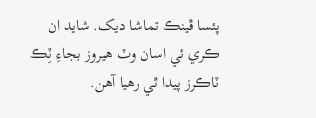پئسا ڦينڪ تماشا ديک. شايد ان ڪري ئي اسان وٽ هيروز بجاءِ ٽِڪ ٽاڪرز پيدا ٿي رهيا آهن.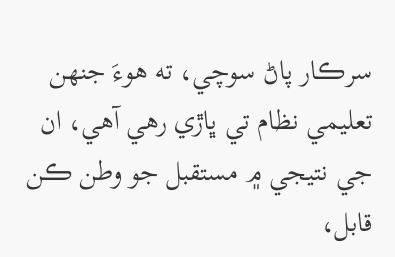سرڪار پاڻ سوچي، ته هوءَ جنھن تعليمي نظام تي ڀاڙي رهي آهي، ان جي نتيجي ۾ مستقبل جو وطن ڪن قابل،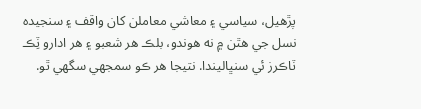پڙهيل، سياسي ۽ معاشي معاملن کان واقف ۽ سنجيده نسل جي هٿن ۾ نه هوندو، بلڪ هر شعبو ۽ هر ادارو ٽِڪ ٽاڪرز ئي سنڀاليندا. نتيجا هر ڪو سمجهي سگهي ٿو.